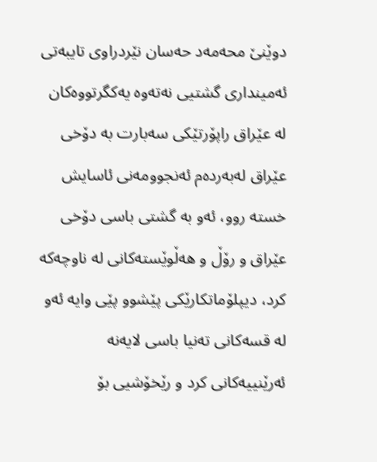دوێنێ محەمەد حەسان نێردراوی تایبەتی ئەمینداری گشتیی نەتەوە یەكگرتووەكان لە عێراق راپۆرتێكی سەبارت بە دۆخی عێراق لەبەردەم ئەنجوومەنی ئاسایش خستە روو، ئەو بە گشتی باسی دۆخی عێراق و رۆڵ و هەڵوێستەكانی لە ناوچەكە كرد، دیپلۆماتكارێكی پێشوو پێی وایە ئەو لە قسەكانی تەنیا باسی لایەنە ئەرێنییەكانی كرد و رێخۆشیی بۆ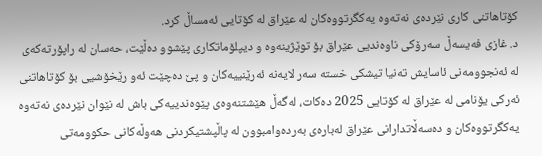كۆتاهاتنی كاری نێردەی نەتەوە یەكگرتووەكان لە عێراق لە كۆتایی ئەمساڵ كرد.
د. غازی فەیسەڵ سەرۆكی ناوەندیی عێراق بۆ توێژینەوە و دیپلۆماتكاری پێشوو دەڵێت، حەسان لە راپۆرتەكەی لە ئەنجوومەنی ئاسایش تەنیا تیشكی خستە سەر لایەنە ئەرێنییەكان و پێ دەچێت ئەو رێخۆشیی بۆ كۆتاهاتنی ئەركی یۆنامی لە عێراق لە كۆتایی 2025 دەكات، لەگەڵ هێشتنەوەی پێوەندییەكی باش لە نێوان نێردەی نەتەوە یەكگرتووەكان و دەسەڵاتدارانی عێراق لەبارەی بەردەوامبوون لە پاڵپشتیكردنی هەوڵەكانی حكوومەتی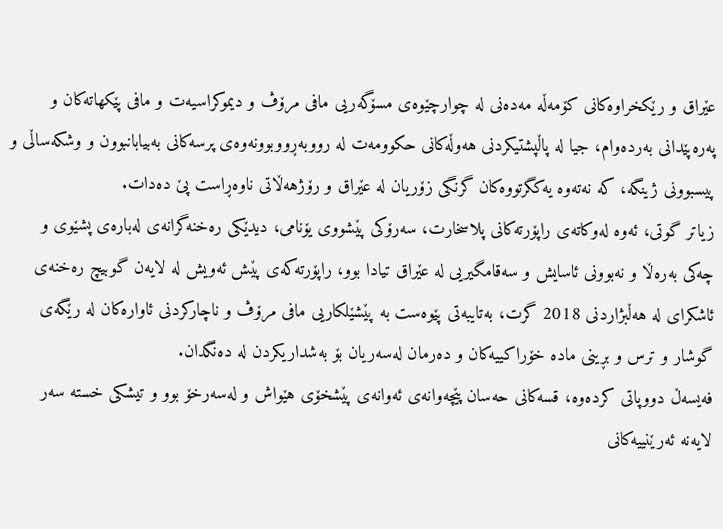عێراق و رێكخراوەكانی كۆمەڵە مەدەنی لە چوارچێوەی مسۆگەریی مافی مرۆڤ و دیموكراسیەت و مافی پێكهاتەكان و پەرەپێدانی بەردەوام، جیا لە پاڵپشتیكردنی هەوڵەكانی حكوومەت لە رووبەڕووبوونەوەی پرسەكانی بەبیابانبوون و وشكەساڵی و پیسبوونی ژینگە، كە نەتەوە یەكگرتووەكان گرنگی زۆریان لە عێراق و رۆژهەڵاتی ناوەڕاست پێ دەدات.
زیاتر گوتی، ئەوە لەوكاتەی راپۆرتەكانی پلاسخارت، سەرۆكی پێشووی یۆنامی، دیدێكی رەخنەگرانەی لەبارەی پشێوی و چەكی بەرەڵا و نەبوونی ئاسایش و سەقامگیریی لە عێراق تیادا بوو، راپۆرتەكەی پێش ئەویش لە لایەن گوبیچ رەخنەی ئاشكرای لە هەڵبژاردنی 2018 گرت، بەتایبەتی پێوەست بە پێشێلكاریی مافی مرۆڤ و ناچاركردنی ئاوارەكان لە رێگەی گوشار و ترس و بڕینی مادە خۆراكییەكان و دەرمان لەسەریان بۆ بەشداریكردن لە دەنگدان.
فەیسەڵ دووپاتی كردەوە، قسەكانی حەسان پێچەوانەی ئەوانەی پێشخۆی هێواش و لەسەرخۆ بوو و تیشكی خستە سەر لایەنە ئەرێنییەكانی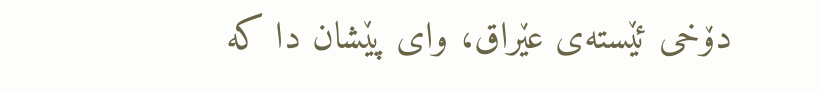دۆخی ئێستەی عێراق، وای پێشان دا كە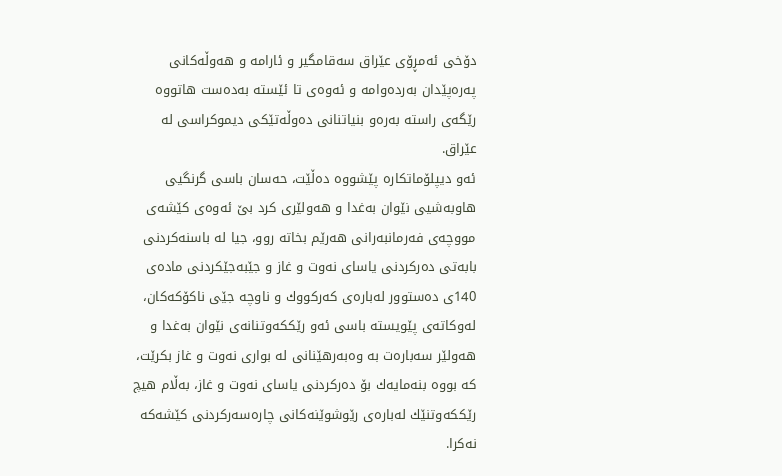دۆخی ئەمڕۆی عێراق سەقامگیر و ئارامە و هەوڵەكانی پەرەپێدان بەردەوامە و ئەوەی تا ئێستە بەدەست هاتووە رێگەی راستە بەرەو بنیاتنانی دەوڵەتێكی دیموكراسی لە عێراق.
ئەو دیپلۆماتكارە پێشووە دەڵێت، حەسان باسی گرنگیی هاوبەشیی نێوان بەغدا و هەولێری كرد بێ ئەوەی كێشەی مووچەی فەرمانبەرانی هەرێم بخاتە روو، جیا لە باسنەكردنی بابەتی دەركردنی یاسای نەوت و غاز و جێبەجێكردنی مادەی 140ی دەستوور لەبارەی كەركووك و ناوچە جێی ناكۆكەكان، لەوكاتەی پێویستە باسی ئەو رێككەوتنانەی نێوان بەغدا و هەولێر سەبارەت بە وەبەرهێنانی لە بواری نەوت و غاز بكرێت، كە بووە بنەمایەك بۆ دەركردنی یاسای نەوت و غاز، بەڵام هیچ رێككەوتنێك لەبارەی رێوشوێنەكانی چارەسەركردنی كێشەكە نەكرا.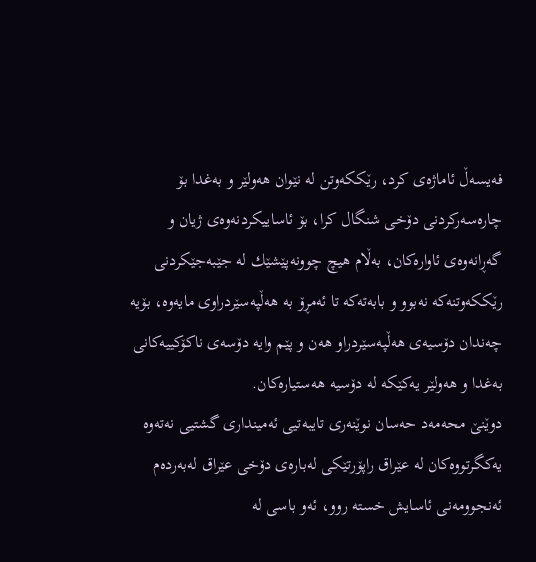فەیسەڵ ئاماژەی كرد، رێككەوتن لە نێوان هەولێر و بەغدا بۆ چارەسەركردنی دۆخی شنگال كرا، بۆ ئاساییكردنەوەی ژیان و گەڕانەوەی ئاوارەكان، بەڵام هیچ چوونەپێشێك لە جێبەجێكردنی رێككەوتنەكە نەبوو و بابەتەكە تا ئەمڕۆ بە هەڵپەسێردراوی مایەوە، بۆیە چەندان دۆسیەی هەڵپەسێردراو هەن و پێم وایە دۆسەی ناكۆكییەكانی بەغدا و هەولێر یەكێكە لە دۆسیە هەستیارەكان.
دوێنێ محەمەد حەسان نوێنەری تایبەتیی ئەمینداری گشتیی نەتەوە یەكگرتووەكان لە عێراق راپۆرتێكی لەبارەی دۆخی عێراق لەبەردەم ئەنجوومەنی ئاسایش خستە روو، ئەو باسی لە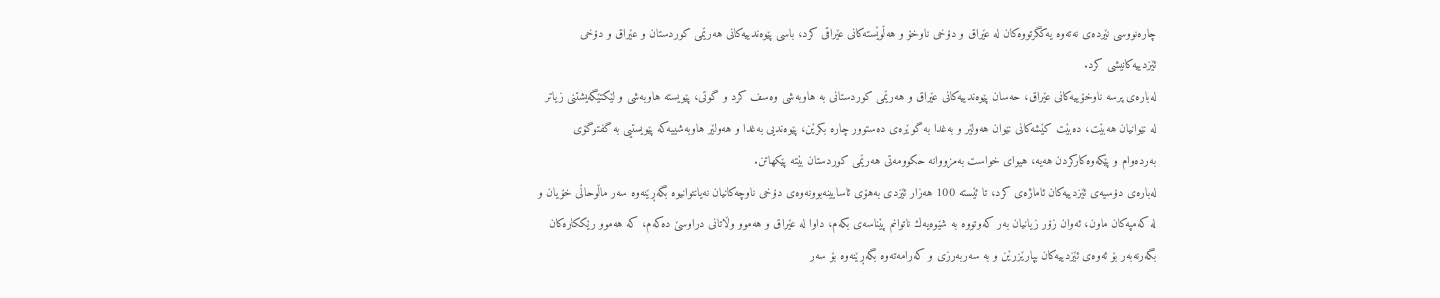چارەنووسی نێردەی نەتەوە یەكگرتووەكان لە عێراق و دۆخی ناوخۆ و هەڵوێستەكانی عێراقی كرد، باسی پێوەندییەكانی هەرێمی كوردستان و عێراق و دۆخی ئێزدییەكانیشی كرد.
لەبارەی پرسە ناوخۆییەكانی عێراق، حەسان پێوەندییەكانی عێراق و هەرێمی كوردستانی بە هاوبەشی وەسف كرد و گوتی، پێویستە هاوبەشی و لێكتێگەیشتنی زیاتر لە نێوانیان هەبێت، دەبێت كێشەكانی نێوان هەولێر و بەغدا بە گوێرەی دەستوور چارە بكرێن، پێوەندیی بەغدا و هەولێر هاوبەشییەكە پێویستیی بە گفتوگۆی بەردەوام و پێكەوەكاركردن هەیە، هیوای خواست بەمزووانە حكوومەتی هەرێمی كوردستان بێتە پێكهاتن.
لەبارەی دۆسیەی ئێزدییەكان ئاماژەی كرد، تا ئێستە 100 هەزار ئێزدی بەهۆی ئاسایینەبوونەوەی دۆخی ناوچەكانیان نەیانتوانیوە بگەڕێنەوە سەر ماڵوحاڵی خۆیان و لە كەمپەكان ماون، ئەوان زۆر زیانیان بەر كەوتووە بە شێوەیەك ناتوانم پێناسەی بكەم، داوا لە عێراق و هەموو وڵاتانی دراوسێ دەكەم، كە هەموو رێككارەكان بگەرنەبەر بۆ ئەوەی ئێزدییەكان بپارێزرێن و بە سەربەرزی و كەرامەتەوە بگەڕێنەوە بۆ سەر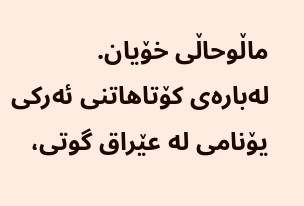ماڵوحاڵی خۆیان.
لەبارەی كۆتاهاتنی ئەركی یۆنامی لە عێراق گوتی،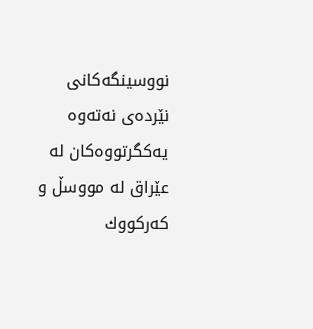نووسینگەكانی نێردەی نەتەوە یەكگرتووەكان لە عێراق لە مووسڵ و كەركووك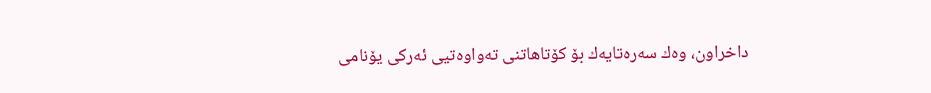داخراون، وەك سەرەتایەك بۆ كۆتاهاتنی تەواوەتیی ئەركی یۆنامی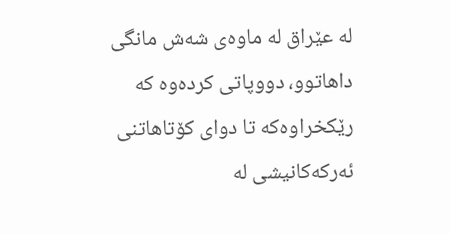لە عێراق لە ماوەی شەش مانگی داهاتوو، دووپاتی كردەوە كە رێكخراوەكە تا دوای كۆتاهاتنی ئەركەكانیشی لە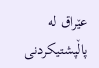عێراق لە پاڵپشتیكردنی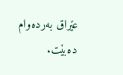عێراق بەردەوام دەبێت.